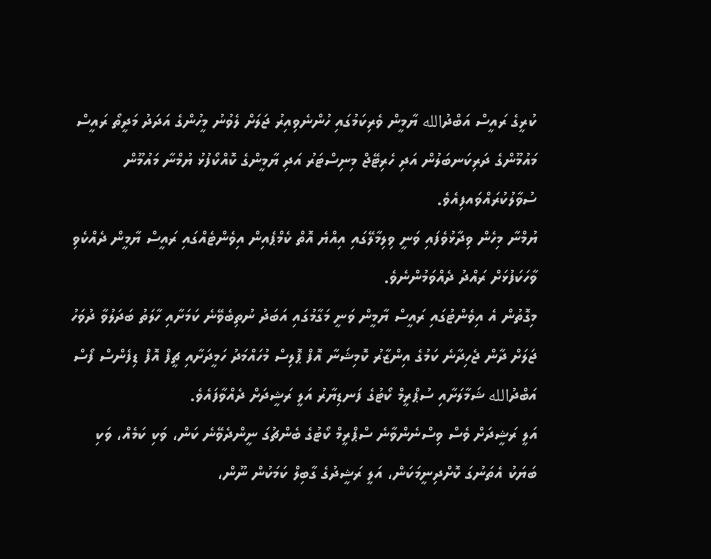ކުރީގެ ރައީސް އަބްދުالله ޔާމީން ވެރިކަމުގައި ހުންނެވިއިރު ޖަލަށް ލެވުނު މީހުންގެ އަދަދު މަދީތޯ ރައީސް މައުމޫންގެ ދަރިކަނބަލުން އަދި ހެރިޓޭޖް މިނިސްޓަރު އަދި ޔާމީންގެ ކޮއްކޯފުޅު ޔުމްނާ މައުމޫން ސުވާލުކުރައްވައފިއެވެ.
ޔުމްނާ މިހެން ވިދާޅުވެފައި ވަނީ ވިލިމާލޭގައި އިއްޔެ އޮތް ކެމްޕެއިން އިވެންޓެއްގައި ރައީސް ޔާމީން ދެއްކެވި ވާހަކަފުޅަށް ރައްދު ދެއްވަމުންނެވެ.
މިގޮތުން އެ އިވެންޓުގައި ރައީސް ޔާމީން ވަނީ މަގާމުގައި އަބަދު ނުތިބެވޭނެ ކަމަށާއި ހާލަތު ބަދަލުވާ ދުވަހު ޖަލަށް ދާން ޖެހިދާނެ ކަމުގެ އިންޒާރު ކޮމިޝަނާ އޮފް ޕޮލިސް މުހައްމަދު ހަމީދަށާއި ޗީފް އޮފް ޑިފެންސް ފޯސް އަބްދުالله ޝަމާލަށާއި ސުޕްރީމް ކޯޓުގެ ފަނޑިޔާރު އަލީ ރަޝީދަށް ދެއްވާފައެވެ.
އަލީ ރަޝީދަށް ވެސް ވިސްނެންވާނެ ސްޕްރީމް ކޯޓުގެ ބެންޗުގަ ނީންދެވޭނެ ކަން، ވަކި ކަމެއް، ވަކި ބަޔަކު އެތަނުގަ ކޮށްދިނީމަކަން، އަލީ ރަޝީދުގެ ގާބިލް ކަމަކުން ނޫން،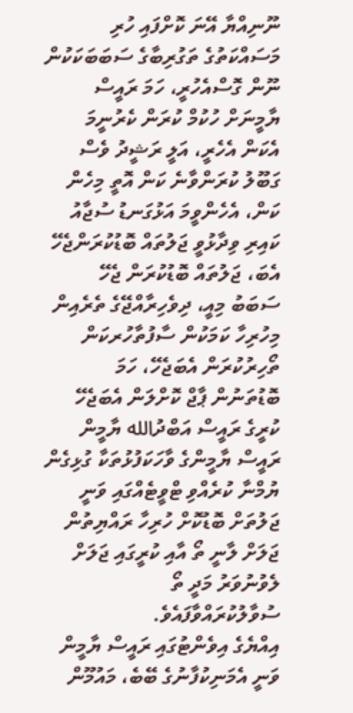ނޫނިއްޔާ އޭނަ ކޮށްފައި ހުރި މަސައްކަތުގެ ތަގުރިބާގެ ސަބަބަކަކުން ނޫން ގޮސްއެހުރީ، ހަމަ ރައީސް ޔާމީނަށް ހުކުމް ކުރަން ކެރުނީމަ އެކަން އެހެރީ، އަލީ ރަޝީދު ވެސް ގަބޫލު ކުރަންވާނެ ކަން އޮތީ މިހެން ކަން، އެހެންވީމަ އަޅުގަނޑު ސުޖާއު ކައިރި ވިދާޅުވީ ޖަލުތައް ބޮޑުކުރަންޖެހޭ އެބަ، ޖަލުތައް ބޮޑުކުރަން ޖެހޭ ސަބަބު މިއީ، ދިވެހިރާއްޖޭގެ ތެރެއިން މިހުރިހާ ކަމަކުން ސާފުތާހުރކަން ތޯހިރުކުރަން އެބަޖެހޭ، ހަމަ ބޮޑުތަނުން ޕާޖް ކޮށްލަން އެބަޖެހޭ
ކުރީގެ ރައީސް އަބްދުالله ޔާމީން
ރައީސް ޔާމީންގެ ވާހަކަފުޅުތަކާ ގުޅިގެން ޔުމްނާ ކުރެއްވި ޓްވީޓެއްގައި ވަނީ ޖަލުތަށް ބޮޑުކޮށް ހުރިހާ ރައްޔިތުން ޖަލަށް ލާނީ ތޯ އާއި ކުރީގައި ޖަލަށް ލެވުނުވަރު މަދީ ތޯ ސުވާލުކުރައްވާފައެވެ.
އިއްޔެގެ އިވެންޓުގައި ރައީސް ޔާމީން ވަނީ އެމަނިކުފާނުގެ ބޭބެ، މައުމޫން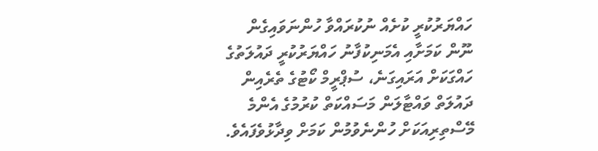ހައްޔަރުކުރީ ކުށެއް ނުކުރައްވާ ހުންނަވައިގެން ނޫން ކަމަށާއި އެމަނިކުފާނު ހައްޔަރުކުރީ ދައުލަތުގެ ހައްގަކަށް އަރައިގަނެ، ސުޕްރީމް ކޯޓުގެ ތެރެއިން ދައުލަތް ވައްޓާލަން މަސައްކަތް ކުރުމުގެ އެންމެ މޭސްތިރިއަކަށް ހުންނެވުމުން ކަމަށް ވިދާޅުވެފައެވެ.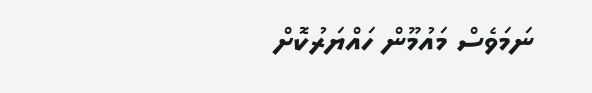ނަމަވެސް މައުމޫން ހައްޔަރުކޮށް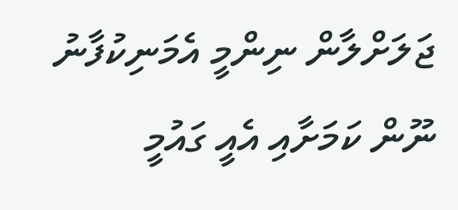ޖަލަށްލާން ނިންމީ އެމަނިކުފާނު ނޫން ކަމަށާއި އެއީ ގައުމީ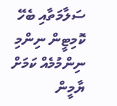ސަލާމަތާއި ބެހޭ ކޮމިޓީން ނިންމި ނިންމުމެއް ކަމަށް ޔާމީން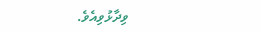ވިދާޅުވިއެވެ.